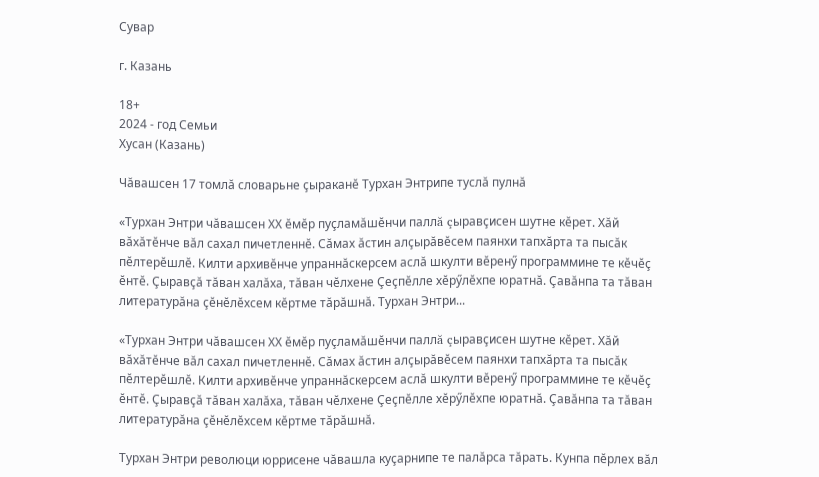Сувар

г. Казань

18+
2024 - год Семьи
Хусан (Казань)

Чăвашсен 17 томлă словарьне çыраканӗ Турхан Энтрипе туслă пулнă

«Турхан Энтри чăвашсен ХХ ӗмӗр пуçламăшӗнчи паллă çыравçисен шутне кӗрет. Хăй вăхăтӗнче вăл сахал пичетленнӗ. Сăмах ăстин алçырăвӗсем паянхи тапхăрта та пысăк пӗлтерӗшлӗ. Килти архивӗнче упраннăскерсем аслă шкулти вӗренӳ программине те кӗчӗç ӗнтӗ. Çыравçă тăван халăха, тăван чӗлхене Çеçпӗлле хӗрӳлӗхпе юратнă. Çавăнпа та тăван литературăна çӗнӗлӗхсем кӗртме тăрăшнă. Турхан Энтри...

«Турхан Энтри чăвашсен ХХ ӗмӗр пуçламăшӗнчи паллă çыравçисен шутне кӗрет. Хăй вăхăтӗнче вăл сахал пичетленнӗ. Сăмах ăстин алçырăвӗсем паянхи тапхăрта та пысăк пӗлтерӗшлӗ. Килти архивӗнче упраннăскерсем аслă шкулти вӗренӳ программине те кӗчӗç ӗнтӗ. Çыравçă тăван халăха, тăван чӗлхене Çеçпӗлле хӗрӳлӗхпе юратнă. Çавăнпа та тăван литературăна çӗнӗлӗхсем кӗртме тăрăшнă.

Турхан Энтри революци юррисене чăвашла куçарнипе те палăрса тăрать. Кунпа пӗрлех вăл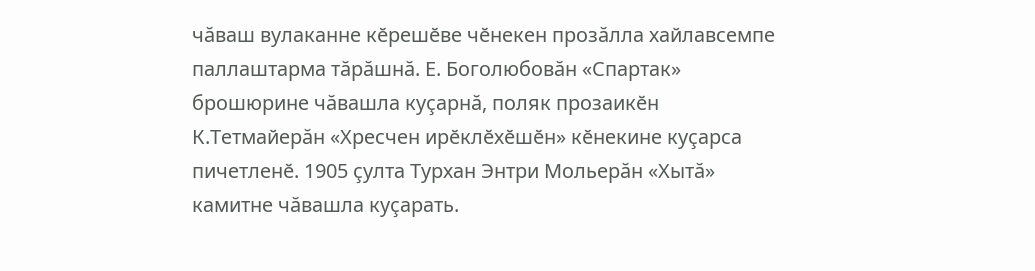чăваш вулаканне кӗрешӗве чӗнекен прозăлла хайлавсемпе паллаштарма тăрăшнă. Е. Боголюбовăн «Спартак» брошюрине чăвашла куçарнă, поляк прозаикӗн К.Тетмайерăн «Хресчен ирӗклӗхӗшӗн» кӗнекине куçарса пичетленӗ. 1905 çулта Турхан Энтри Мольерăн «Хытă» камитне чăвашла куçарать.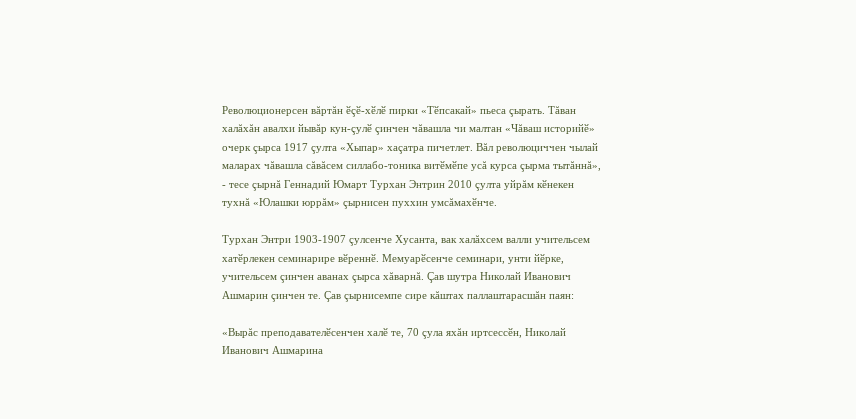Революционерсен вăртăн ӗçӗ-хӗлӗ пирки «Тӗпсакай» пьеса çырать. Тăван халăхăн авалхи йывăр кун-çулӗ çинчен чăвашла чи малтан «Чăваш историйӗ» очерк çырса 1917 çулта «Хыпар» хаçатра пичетлет. Вăл революциччен чылай маларах чăвашла сăвăсем силлабо-тоника витӗмӗпе усă курса çырма тытăннă», - тесе çырнă Геннадий Юмарт Турхан Энтрин 2010 çулта уйрăм кӗнекен тухнă «Юлашки юррăм» çырнисен пуххин умсăмахӗнче.

Турхан Энтри 1903-1907 çулсенче Хусанта, вак халăхсем валли учительсем хатӗрлекен семинарире вӗреннӗ. Мемуарӗсенче семинари, унти йӗрке, учительсем çинчен аванах çырса хăварнă. Çав шутра Николай Иванович Ашмарин çинчен те. Çав çырнисемпе сире кăштах паллаштарасшăн паян:

«Вырăс преподавателӗсенчен халӗ те, 70 çула яхăн иртсессӗн, Николай Иванович Ашмарина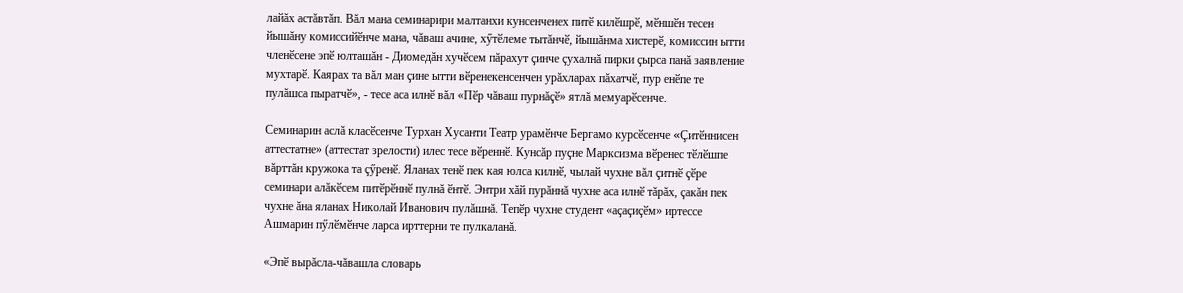лайăх астăвтăп. Вăл мана семинарири малтанхи кунсенченех питӗ килӗшрӗ, мӗншӗн тесен йышăну комиссийӗнче мана, чăваш ачине, хӳтӗлеме тытăнчӗ, йышăнма хистерӗ, комиссин ытти членӗсене эпӗ юлташăн - Диомедăн хучӗсем пăрахут çинче çухалнă пирки çырса панă заявление мухтарӗ. Каярах та вăл ман çине ытти вӗренекенсенчен урăхларах пăхатчӗ, пур енӗпе те пулăшса пыратчӗ», - тесе аса илнӗ вăл «Пӗр чăваш пурнăçӗ» ятлă мемуарӗсенче.

Семинарин аслă класӗсенче Турхан Хусанти Театр урамӗнче Бергамо курсӗсенче «Çитӗннисен аттестатне» (аттестат зрелости) илес тесе вӗреннӗ. Кунсăр пуçне Марксизма вӗренес тӗлӗшпе вăрттăн кружока та çӳренӗ. Яланах тенӗ пек кая юлса килнӗ, чылай чухне вăл çитнӗ çӗре семинари алăкӗсем питӗрӗннӗ пулнă ӗнтӗ. Энтри хăй пурăннă чухне аса илнӗ тăрăх, çакăн пек чухне ăна яланах Николай Иванович пулăшнă. Тепӗр чухне студент «аçаçиçӗм» иртессе Ашмарин пӳлӗмӗнче ларса ирттерни те пулкаланă.

«Эпӗ вырăсла-чăвашла словарь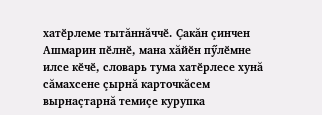хатӗрлеме тытăннăччӗ. Çакăн çинчен Ашмарин пӗлнӗ, мана хăйӗн пӳлӗмне илсе кӗчӗ, словарь тума хатӗрлесе хунă сăмахсене çырнă карточкăсем вырнаçтарнă темиçе курупка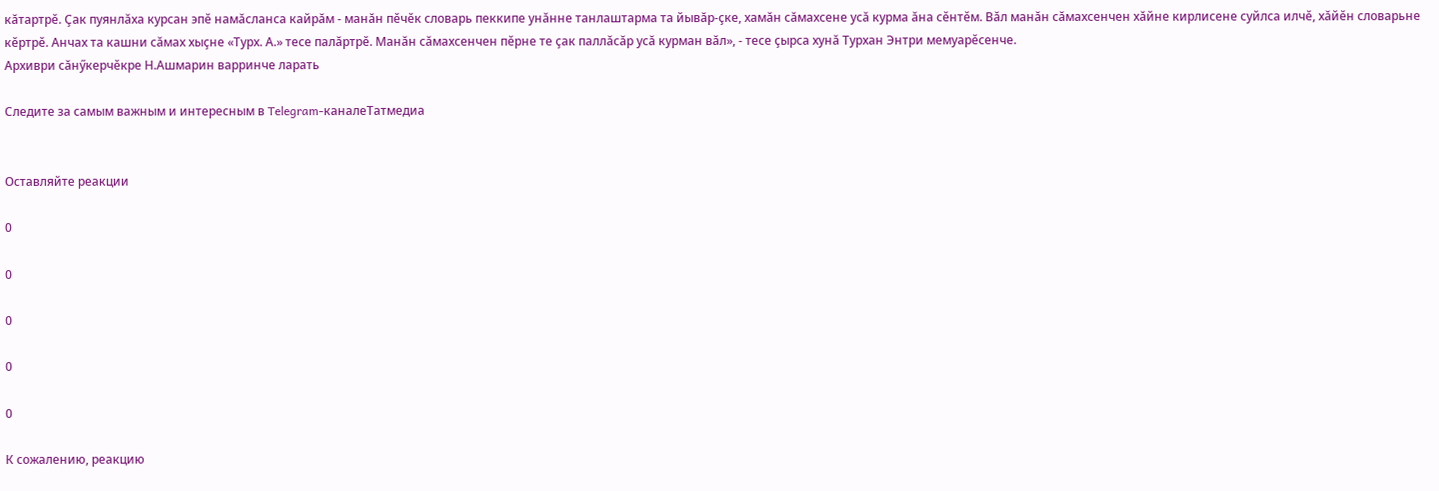кăтартрӗ. Çак пуянлăха курсан эпӗ намăсланса кайрăм - манăн пӗчӗк словарь пеккипе унăнне танлаштарма та йывăр-çке, хамăн сăмахсене усă курма ăна сӗнтӗм. Вăл манăн сăмахсенчен хăйне кирлисене суйлса илчӗ, хăйӗн словарьне кӗртрӗ. Анчах та кашни сăмах хыçне «Турх. А.» тесе палăртрӗ. Манăн сăмахсенчен пӗрне те çак паллăсăр усă курман вăл», - тесе çырса хунă Турхан Энтри мемуарӗсенче.
Архиври сăнӳкерчӗкре Н.Ашмарин варринче ларать

Следите за самым важным и интересным в Telegram-каналеТатмедиа


Оставляйте реакции

0

0

0

0

0

К сожалению, реакцию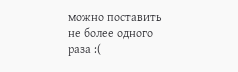можно поставить не более одного раза :(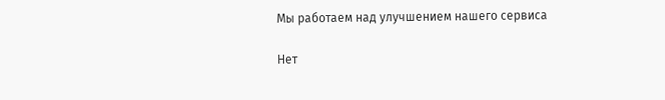Мы работаем над улучшением нашего сервиса

Нет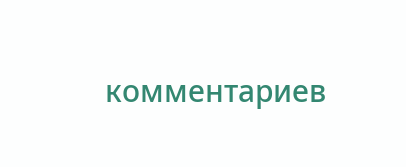комментариев